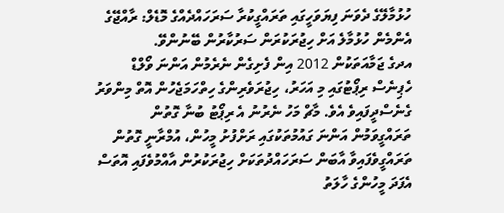ހުޅުމާލޭގެ ދެވަނަ ފިޔަވަހީގައި ތަރައްގީކުރާ ސަރަހައްދެއްގެ މޮޑެލް: ރާއްޖޭގެ އެންމެން ހުޅުމާލެ އަށް ހިޖުރަކުރަން ސަރުކާރުން ބޭނުންވޭ.
އދގެ ޖަމާއަތަކުން 2012 އިން ފެށިގެން ނެރެމުން އަންނަ ވޯލްޑް ހެޕިނެސް ރިޕޯޓުގައި މި އަހަރު، ހިޖުރަވެރިންގެ ހިތްހަމަޖެހުން އޮތް މިންވަރު ގެނެސްދީފައިވެ އެވެ. މާޗް މަހު ނެރުނު އެ ރިޕޯޓު ބުނާ ގޮތުން ތަރައްގީވަމުން އަންނަ ގައުމުތަކުގައި ރަށްފުށު މީހުން، އުމްރާނީ ގޮތުން ތަރައްގީވެފައިވާ އާބަން ސަރަހައްދުތަކަށް ހިޖުރަކުރުން އާއްމުވެފައި އޮތަސް އެފަދަ މީހުންގެ ހާލަތު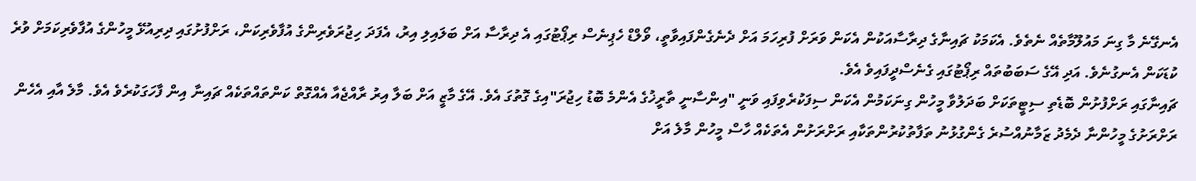އެނގޭނެ މާ ގިނަ މައުލޫމާތެއް ނެތެވެ. އެކަމަކު ޗައިނާގެ ދިރާސާއަކުން އެކަން ވަރަށް ފުރިހަމަ އަށް ދެނެގެންފައިވާތީ، ވޯލްޑް ހެޕިނެސް ރިޕޯޓުގައި އެ ދިރާސާ އަށް ބަލައިލި އިރު، އެފަދަ ހިޖުރަވެރިންގެ އުފާވެރިކަން، ރަށްފުށުގައި ދިރިއުޅޭ މީހުންގެ އުފާވެރިކަމަށް ވުރެ ކުޑަކަން އެނގުނެވެ. އަދި އޭގެ ސަބަބުތައް ރިޕޯޓުގައި ގެނެސްދީފައިވެ އެވެ.
ޗައިނާގައި ރަށްފުށުން ބޮޑެތި ސިޓީތަކަށް ބަދަލުވާ މީހުން ގިނަކަމުން އެކަން ސިފަކުރެވިފައި ވަނީ "އިންސާނީ ތާރީޚުގެ އެންމެ ބޮޑު ހިޖުރަ"އިގެ ގޮތުގަ އެވެ. އޭގެ މާޒީ އަށް ބަލާ އިރު ރާއްޖެއާ އެއްގޮތް ކަންތައްތަކެއް ޗައިނާ އިން ފާހަގަކުރެވެ އެވެ. މާލެ އާއި އެހެން ރަށްރަށުގެ މީހުންނާ ދެމެދު ޒަމާނުއްސުރެ ގެންގުޅުނު ތަފާތުކުރުންތަކާއި ރަށްރަށުން އެތަކެއް ހާސް މީހުން މާލެ އަށް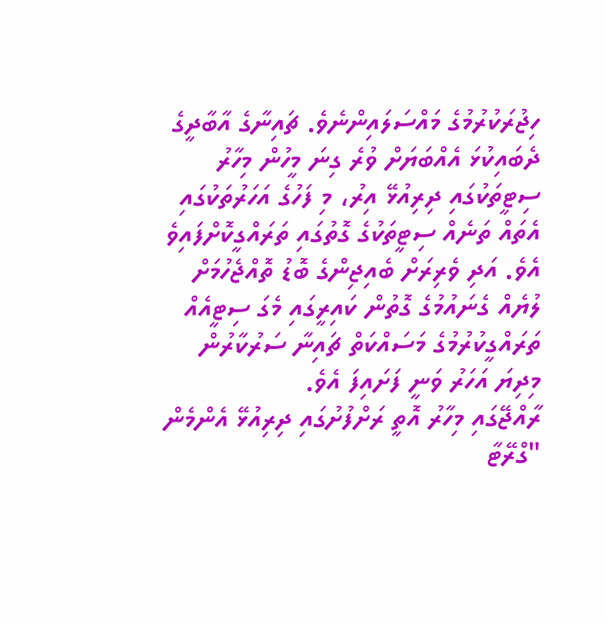ހިޖުރަކުރުމުގެ މައްސަލައިންނެވެ. ޗައިނާގެ އާބާދީގެ ދެބައިކުޅަ އެއްބަޔަށް ވުރެ ގިނަ މީހުން މިހާރު ސިޓީތަކުގައި ދިރިއުޅޭ އިރު، މި ފަހުގެ އަހަރުތަކުގައި އެތައް ތަނެއް ސިޓީތަކުގެ ގޮތުގައި ތަރައްގީކޮށްފައިވެ އެވެ. އަދި ވެރިރަށް ބެއިޖިންގެ ބޮޑު ތޮއްޖެހުމަށް ލުޔެއް ގެނައުމުގެ ގޮތުން ކައިރީގައި މެގަ ސިޓީއެއް ތަރައްގީކުރުމުގެ މަސައްކަތް ޗައިނާ ސަރުކާރުން މިދިޔަ އަހަރު ވަނީ ފަށައިފަ އެވެ.
ރާއްޖޭގައި މިހާރު އޮތީ ރަށްފުށުގައި ދިރިއުޅޭ އެންމެން "ގްރޭޓާ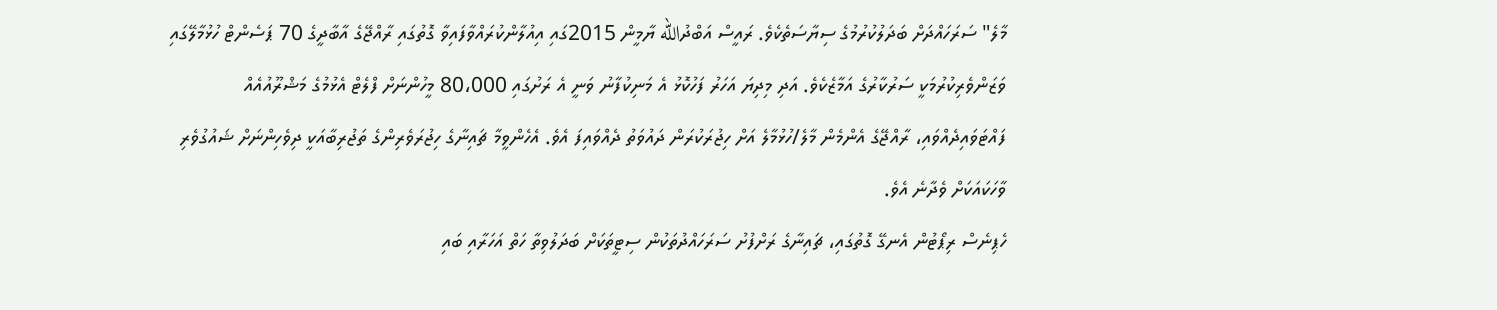މާލެ" ސަރަހައްދަށް ބަދަލުކުރުމުގެ ސިޔާސަތެކެވެ. ރައީސް އަބްދުالله ޔާމީން 2015ގައި އިއުލާންކުރައްވާފައިވާ ގޮތުގައި ރާއްޖޭގެ އާބާދީގެ 70 ޕަސެންޓް ހުޅުމާލޭގައި ވަޒަންވެރިކުރުމަކީ ސަރުކާރުގެ އަމާޒެކެވެ. އަދި މިދިޔަ އަހަރު ފަހުކޮޅު އެ މަނިކުފާނު ވަނީ އެ ރަށުގައި 80،000 މީހުންނަށް ފްލެޓް އެޅުމުގެ މަޝްރޫއުއެއް ފައްޓަވައިދެއްވައި، ރާއްޖޭގެ އެންމެން މާލެ/ހުޅުމާލެ އަށް ހިޖުރަކުރަން ދައުވަތު ދެއްވައިފަ އެވެ. އެހެންވީމާ ޗައިނާގެ ހިޖުރަވެރިންގެ ތަޖުރިބާއަކީ ދިވެހިންނަށް ޝައުގުވެރި ވާހަކައަކަށް ވެދާނެ އެވެ.
ހެޕިނެސް ރިޕޯޓުން އެނގޭ ގޮތުގައި، ޗައިނާގެ ރަށްފުށު ސަރަހައްދުތަކުން ސިޓީތަކަށް ބަދަލުވިތާ ހަތް އަހަރާއި ބައި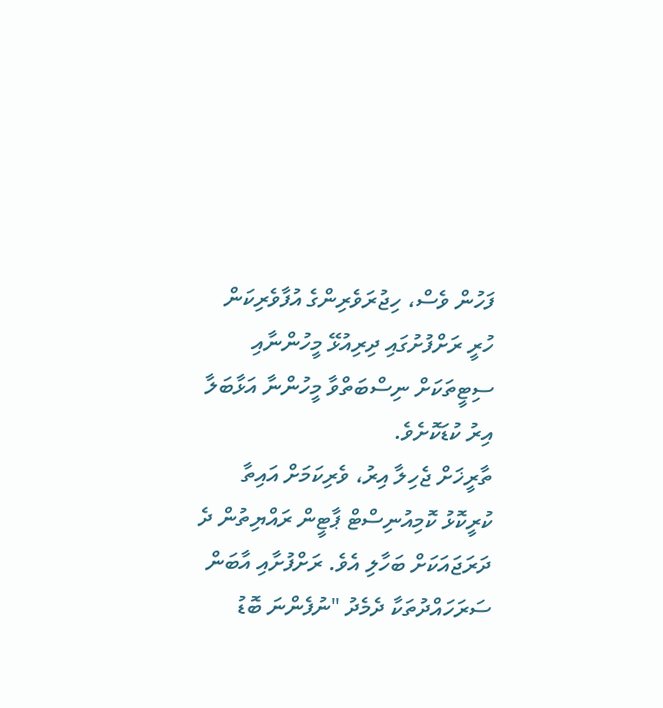ފަހުން ވެސް، ހިޖުރަވެރިންގެ އުފާވެރިކަން ހުރީ ރަށްފުށުގައި ދިރިއުޅޭ މީހުންނާއި ސިޓީތަކަށް ނިސްބަތްވާ މީހުންނާ އަޅާބަލާ އިރު ކުޑަކޮށެވެ.
ތާރީޚަށް ޖެހިލާ އިރު، ވެރިކަމަށް އައިތާ ކުރީކޮޅު ކޮމިއުނިސްޓް ޕާޓީން ރައްޔިތުން ދެ ދަރަޖައަކަށް ބަހާލި އެވެ. ރަށްފުށާއި އާބަން ސަރަހައްދުތަކާ ދެމެދު "ނުފެންނަ ބޮޑު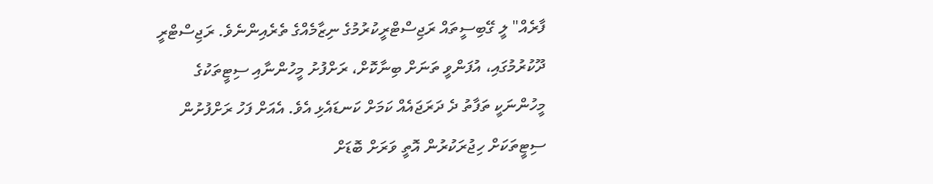ފާރެއް" ލީ ގޭބިސީތައް ރަޖިސްޓްރީކުރުމުގެ ނިޒާމެއްގެ ތެރެއިންނެވެ. ރަޖިސްޓްރީ ދޫކުރުމުގައި، އުފަންވީ ތަނަށް ބިނާކޮށް، ރަށްފުށު މީހުންނާއި ސިޓީތަކުގެ މީހުންނަކީ ތަފާތު ދެ ދަރަޖައެއް ކަމަށް ކަނޑައެޅި އެވެ. އެއަށް ފަހު ރަށްފުށުން ސިޓީތަކަށް ހިޖުރަކުރުން އޮތީ ވަރަށް ބޮޑަށް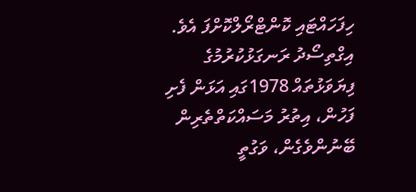ހިފަހައްޓައި ކޮންޓްރޯލްކޮށްފަ އެވެ.
އިގްތިސޯދު ރަނގަޅުކުރުމުގެ ފިޔަވަޅުތައް 1978ގައި އަޅަން ފެށި ފަހުން، އިތުރު މަސައްކަތްތެރިން ބޭނުންވެގެން، ވަގުތީ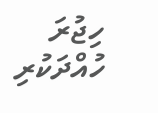ހިޖުރަ ހުއްދަކުރި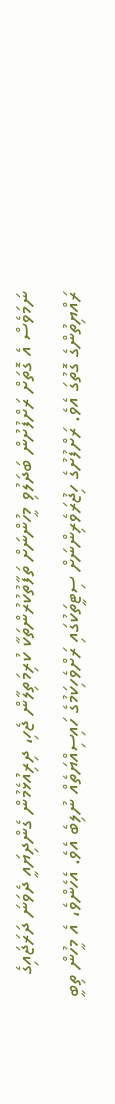ނަމަވެސް އެ ގޮތަށް ރަށްފުށުން ބަދަލުވި މީހުންނަށް ތަފާތުކުރުންތަކާ ކުރިމަތިލާން ޖެހި، ދިރިއުޅެމުން ގެންދިޔައީ ދެވަނަ ދަރަޖައިގެ ރައްޔިތުންގެ ގޮތުގަ އެވެ. ރަށްފުށުގެ ހިޖުރަވެރިންނަށް ސިޓީތަކުގައި ރަށްވެހިކަމުގެ ހައިސިއްޔަތެއް ނުލިބެ އެވެ. އެހެންވެ، އެ މީހުން ތިބީ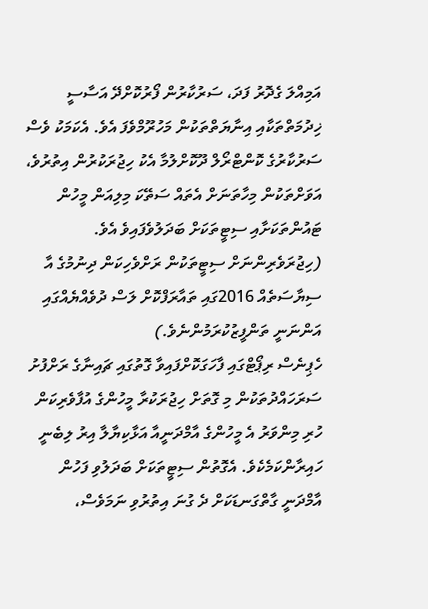އަމިއްލަ ގެދޮރު ފަދަ، ސަރުކާރުން ފޯރުކޮށްދޭ އަސާސީ ޚިދުމަތްތަކާއި އިނާޔަތްތަކުން މަހުރޫމްވެފަ އެވެ. އެކަމަކު ވެސް ސަރުކާރުގެ ކޮންޓްރޯލް ދޫކޮށްލުމާ އެކު ހިޖުރަކުރުން އިތުރުވެ، އަވަށްތަކުން މިހާތަނަށް އެތައް ސަތޭކަ މިލިއަން މީހުން ޓައުންތަކަށާއި ސިޓީތަކަށް ބަދަލުވެފައިވެ އެވެ. (ހިޖުރަވެރިންނަށް ސިޓީތަކުން ރަށްވެހިކަން ދިނުމުގެ އާ ސިޔާސަތެއް 2016ގައި ތައާރަފްކޮށް ލަސް ދުވެއްޔެއްގައި އަންނަނީ ތަންފީޒުކުރަމުންނެވެ.)
ހެޕިނެސް ރިޕޯޓްގައި ފާހަގަކޮށްފައިވާ ގޮތުގައި ޗައިނާގެ ރަށްފުށު ސަރަހައްދުތަކުން މި ގޮތަށް ހިޖުރަކުރާ މީހުންގެ އުފާވެރިކަން ހުރި މިންވަރު އެ މީހުންގެ އާމްދަނީއާ އަޅާކިޔާލާ އިރު ލިބެނީ ހައިރާންކަމެކެވެ. އެގޮތުން ސިޓީތަކަށް ބަދަލުވި ފަހުން އާމްދަނީ ގާތްގަނޑަކަށް ދެ ގުނަ އިތުރުވި ނަމަވެސް،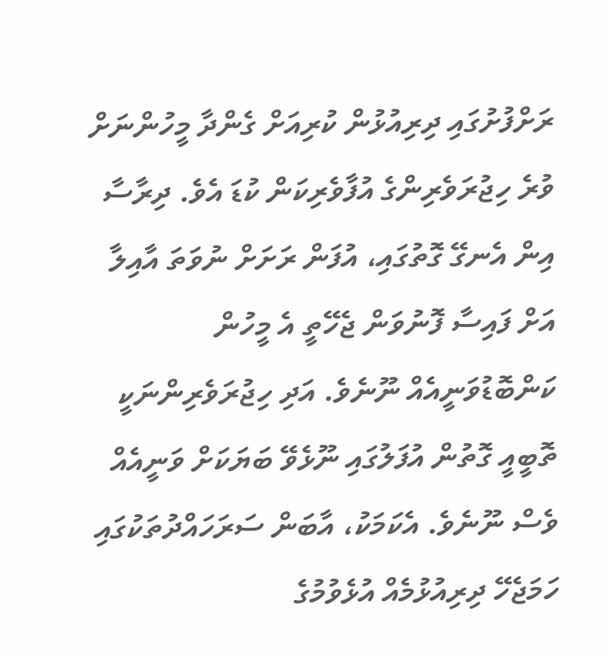ރަށްފުށުގައި ދިރިއުޅުން ކުރިއަށް ގެންދާ މީހުންނަށް ވުރެ ހިޖުރަވެރިންގެ އުފާވެރިކަން ކުޑަ އެވެ. ދިރާސާ އިން އެނގޭ ގޮތުގައި، އުފަން ރަށަށް ނުވަތަ އާއިލާ އަށް ފައިސާ ފޮނުވަން ޖެހޭތީ އެ މީހުން ކަންބޮޑުވަނީއެއް ނޫނެވެ. އަދި ހިޖުރަވެރިންނަކީ ތޮބީއީ ގޮތުން އުފަލުގައި ނޫޅެވޭ ބަޔަކަށް ވަނީއެއް ވެސް ނޫނެވެ. އެކަމަކު، އާބަން ސަރަހައްދުތަކުގައި ހަމަޖެހޭ ދިރިއުޅުމެއް އުޅެވުމުގެ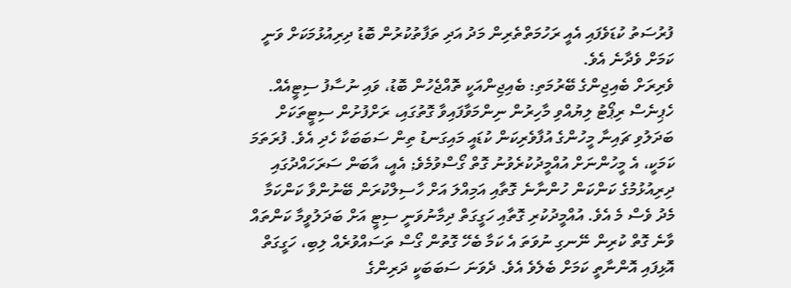ފުރުސަތު ކުޑަވެފައި އެއީ ރަހުމަތްތެރިން މަދު އަދި ތަފާތުކުރުން ބޮޑު ދިރިއުޅުމަކަށް ވަނީ ކަމަށް ވެދާނެ އެވެ.
ވެރިރަށް ބެއިޖިންގެ ބޭރުމަތި: ބެއިޖިންއަކީ ތޮއްޖެހުން ބޮޑު، ވައި ނުސާފު ސިޓީއެއް.
ހެޕިނެސް ރިޕޯޓު ލިޔުއްވި މާހިރުން ނިންމަވާފައިވާ ގޮތުގައި، ރަށްފުށުން ސިޓީތަކަށް ބަދަލުވި ޗައިނާ މީހުންގެ އުފާވެރިކަން ކުޑައީ މައިގަނޑު ތިން ސަބަބަކާ ހެދި އެވެ. ފުރަތަމަ ކަމަކީ، އެ މީހުންނަށް އުއްމީދުކުރެވުނު ގޮތް ގޯސްވުމެވެ; އެއީ، އާބަން ސަރަހައްދުގައި ދިރިއުޅުމުގެ ކަންކަން ހުންނާނެ ގޮތާއި އަމިއްލަ އަށް ހާސިލްކުރަން ބޭނުންވާ ކަންކަމާ މެދު ވެސް މެ އެވެ. އުއްމީދުކުރި ގޮތާއި ހަގީގަތް ދިމާނުވަނީ ސިޓީ އަށް ބަދަލުވީމާ ކަންތައް ވާނެ ގޮތް ކުރިން ނޭނގި ނުވަތަ އެ ކަމާ ބެހޭ ގޮތުން ގޯސް ތަސައްވުރެއް ލިބި، ހަގީގަތް އޮޅިފައި އޮންނާތީ ކަމަށް ބެލެވެ އެވެ. ދެވަނަ ސަބަބަކީ ދަރިންގެ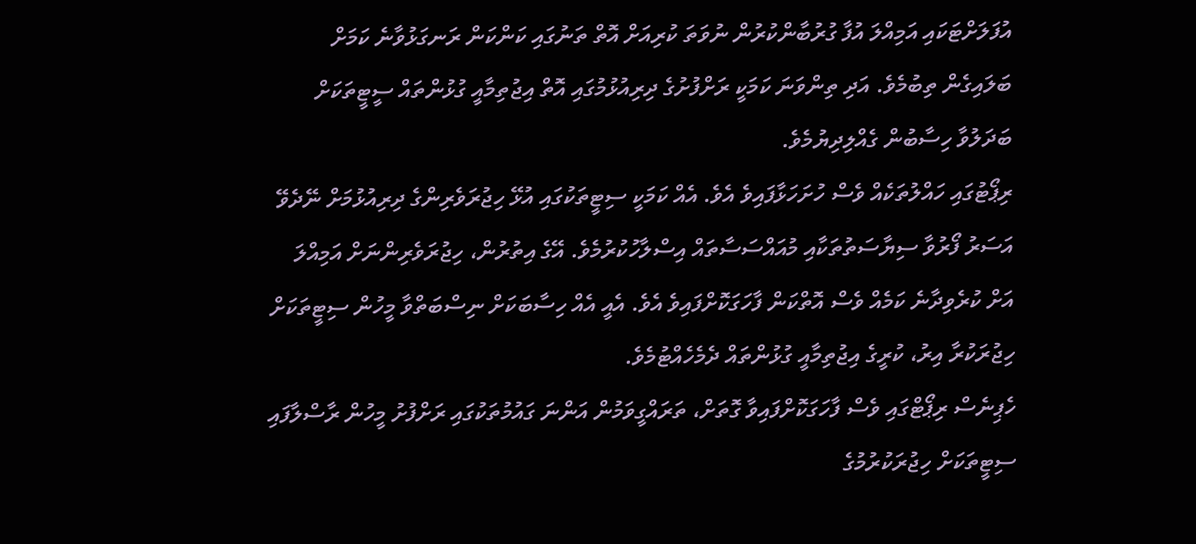އުފަލަށްޓަކައި އަމިއްލަ އުފާ ގުރުބާންކުރުން ނުވަތަ ކުރިއަށް އޮތް ތަނުގައި ކަންކަން ރަނގަޅުވާނެ ކަމަށް ބަލައިގެން ތިބުމެވެ. އަދި ތިންވަނަ ކަމަކީ ރަށްފުށުގެ ދިރިއުޅުމުގައި އޮތް އިޖުތިމާއީ ގުޅުންތައް ސީޓީތަކަށް ބަދަލުވާ ހިސާބުން ގެއްލިދިޔުމެވެ.
ރިޕޯޓުގައި ހައްލުތަކެއް ވެސް ހުށަހަޅާފައިވެ އެވެ. އެއް ކަމަކީ ސިޓީތަކުގައި އުޅޭ ހިޖުރަވެރިންގެ ދިރިއުޅުމަށް ނޭދެވޭ އަސަރު ފޯރުވާ ސިޔާސަތުތަކާއި މުއައްސަސާތައް އިސްލާހުކުރުމެވެ. އޭގެ އިތުރުން، ހިޖުރަވެރިންނަށް އަމިއްލަ އަށް ކުރެވިދާނެ ކަމެއް ވެސް އޮތްކަން ފާހަގަކޮށްފައިވެ އެވެ. އެއީ އެއް ހިސާބަކަށް ނިސްބަތްވާ މީހުން ސިޓީތަކަށް ހިޖުރަކުރާ އިރު، ކުރީގެ އިޖުތިމާއީ ގުޅުންތައް ދެމެހެއްޓުމެވެ.
ހެޕިނެސް ރިޕޯޓްގައި ވެސް ފާހަގަކޮށްފައިވާ ގޮތަށް، ތަރައްގީވަމުން އަންނަ ގައުމުތަކުގައި ރަށްފުށު މީހުން ރާސްލާފައި ސިޓީތަކަށް ހިޖުރަކުރުމުގެ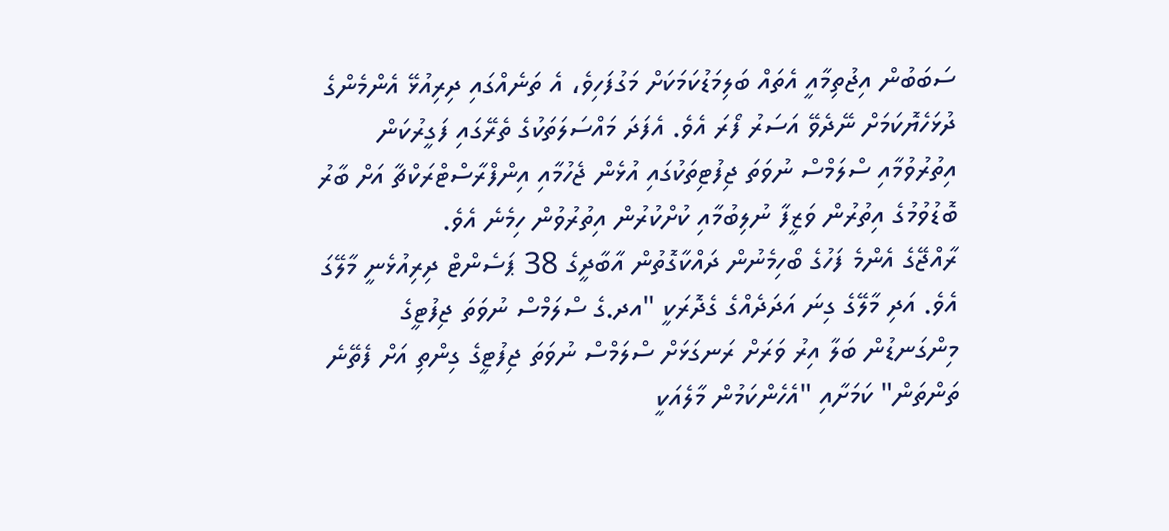ސަބަބުން އިޖުތިމާއީ އެތައް ބަލިމަޑުކަމަކަށް މަގުފަހިވެ، އެ ތަނެއްގައި ދިރިއުޅޭ އެންމެންގެ ދުޅަހެޔޮކަމަށް ނޭދެވޭ އަސަރު ފޯރަ އެވެ. އެފަދަ މައްސަލަތަކުގެ ތެރޭގައި ފަގީރުކަން އިތުރުވުމާއި ސްލަމްސް ނުވަތަ ޖިފުޓިތަކުގައި އުޅެން ޖެހުމާއި އިންފްރާސްޓްރަކްޗާ އަށް ބާރު ބޮޑުވުމުގެ އިތުރުން ވަޒީފާ ނުލިބުމާއި ކުށްކުރުން އިތުރުވުން ހިމެނެ އެވެ.
ރާއްޖޭގެ އެންމެ ފަހުގެ ބޯހިމެނުން ދައްކާގޮތުން އާބާދީގެ 38 ޕަސެންޓް ދިރިއުޅެނީ މާލޭގަ އެވެ. އަދި މާލޭގެ ގިނަ އަދަދެއްގެ ގެދޮރަކީ "އދ.ގެ ސްލަމްސް ނުވަތަ ޖިފުޓީގެ މިންގަނޑުން ބަލާ އިރު ވަރަށް ރަނގަޅަށް ސްލަމްސް ނުވަތަ ޖިފުޓީގެ ގިންތި އަށް ފެތޭނެ ތަންތަން" ކަމަށާއި "އެހެންކަމުން މާލެއަކީ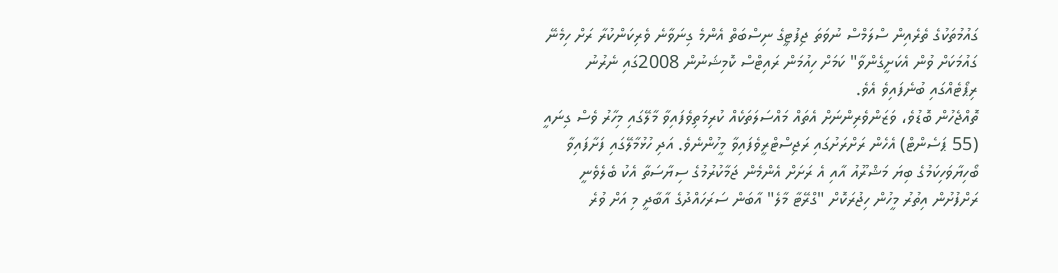ގައުމުތަކުގެ ތެރެއިން ސްލަމްސް ނުވަތަ ޖިފުޓީގެ ނިސްބަތް އެންމެ ގިނަވާނެ ވެރިކަންކުރާ ރަށް ހިމެނޭ ގައުމަކަށް ވުން އެކަށީގެންވާ" ކަމަށް ހިއުމަން ރައިޓްސް ކޮމިޝަނުން 2008ގައި ނެރުނު ރިޕޯޓެއްގައި ބުނެފައިވެ އެވެ.
ތޮއްޖެހުން ބޮޑުވެ، ވަޒަންވެރިންނަށް އެތައް މައްސަލަތަކެއް ކުރިމަތިވެފައިވާ މާލޭގައި މިހާރު ވެސް ގިނައީ (55 ޕަސެންޓް) އެހެން ރަށްރަށުގައި ރަޖިސްޓްރީވެފައިވާ މީހުންނެވެ. އަދި ހުޅުމާލޭގައި ފަށާފައިވާ ބޯހިޔާވަހިކަމުގެ ބިޔަ މަޝްރޫއު އާއި އެ ރަށަށް އެންމެން ޖަމާކުރުމުގެ ސިޔާސަތާ އެކު ބެލެވެނީ ރަށްފުށުން އިތުރު މީހުން ހިޖުރަކޮށް "ގްރޭޓާ މާލެ" އާބަން ސަރަހައްދުގެ އާބާދީ މި އަށް ވުރެ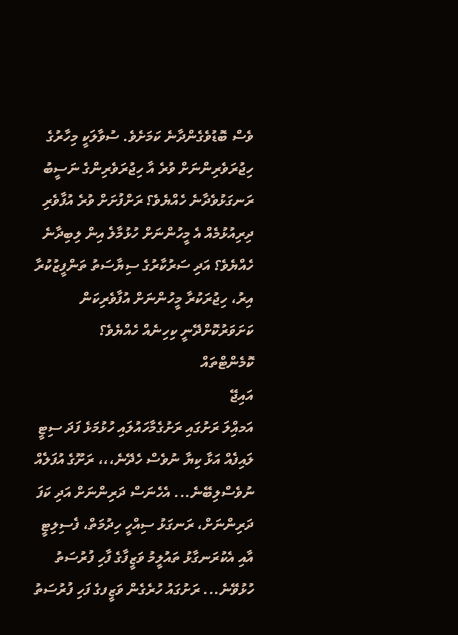ވެސް ބޮޑުވެގެންދާނެ ކަމަށެވެ. ސުވާލަކީ މިހާރުގެ ހިޖުރަވެރިންނަށް ވުރެ އާ ހިޖުރަވެރިންގެ ނަސީބު ރަނގަޅުވެދާނެ ހެއްޔެވެ؟ ރަށްފުށަށް ވުރެ އުފާވެރި ދިރިއުޅުމެއް އެ މީހުންނަށް ހުޅުމާލެ އިން ލިބިދާނެ ހެއްޔެވެ؟ އަދި ސަރުކާރުގެ ސިޔާސަތު ތަންފީޒުކުރާ އިރު، ހިޖުރަކުރާ މީހުންނަށް އުފާވެރިކަން ކަށަވަރުކޮށްދޭނީ ކިހިނެއް ހެއްޔެވެ؟
ކޮމެންޓްތައް
އައިޖޭ
އަމއިްލަ ރަށުގައި ރަށުގެމާހައުލައި ހުޅުމަޅެ ފަދަ ސިޓީ ލައިފެއް އަޅާ ކިޔާ ނުވެސް ހެދޭނެ،،، ރަށޫގެ އުފަލެއް ނުވެސްލިބޭނެ... އެހެނަސް ދަރިންނަށް އަދި ކަފަ ދަރިންނަށް، ރަނގަޅު ސިއްހީ ހިދުމަތް، ފެސިލިޓީ އާއި އެކުރަނގާޅު ތައުލީމު ވަޒީފާގެ ފާހި ފުރުސަތު ހުޅުވޭނެ... ރަށުގައު ހުރެގެން ވަޒީފގެ ފަހި ފުރުސަތު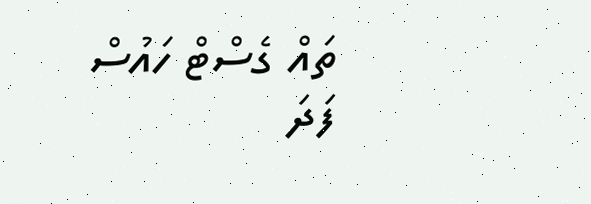ތައް ގެސްޓް ހައުސް ފަދަ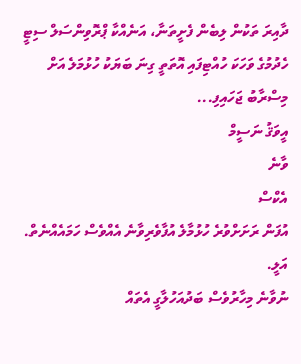ދާއިރަ ތަކުން ލިބެން ފެށީތަނާ، އަނެއްކާ ޕްރޮވިންސަލް ސިޓީ ހެދުމުގެ ވަހަކަ ހުއްޓިފައި އޮތަތީ ގިނަ ބަޔަކު ހުޅުމަލެ އަށް މިސްރާބު ޖަހައިފި...
އީވަޤު ނަސީމް
ވާނެ
އެކްސް
އުފަން ރަށަށްވުރެ ހުޅުމާލެ އުފާވެރިވާނެ އެއްވެސް ހަމައެއްނެތް.
އަލީ.
ނުވާނެ މިހާރުވެސް ބަދުއަހުލާގީ އެތައް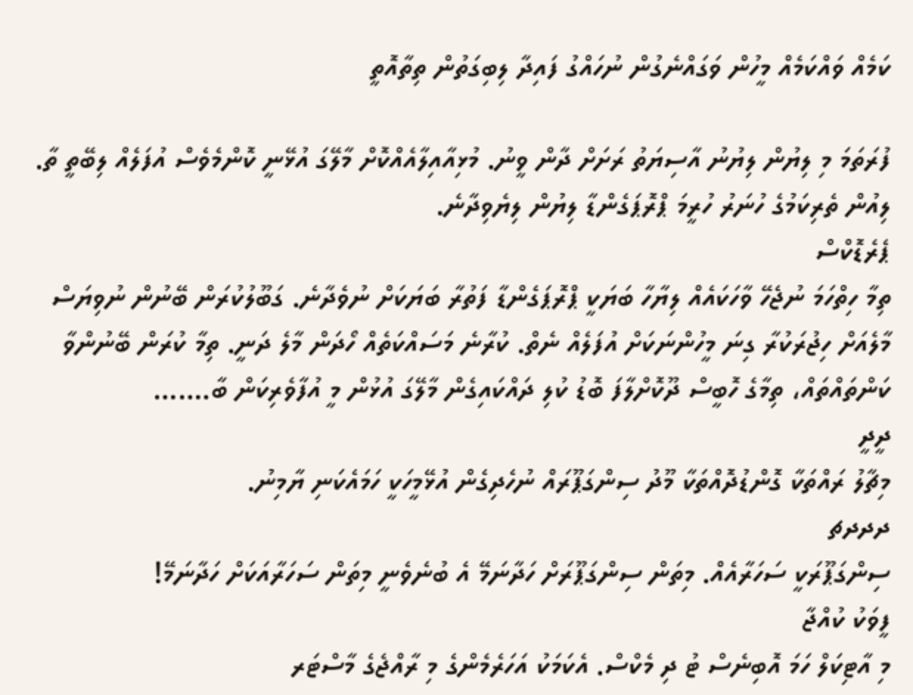ކަމެއް ވައްކަމެއް މީހުން ވަގައްނެގުން ނުހައްގު ފައިދާ ލިބިގަތުން ތިތާއޮތީ

ފުރަތަމަ މި ލިޔުން ލިޔުނު އާސިޔަތު ރަށަށް ދާން ވީނު. މުޅިއާއިލާއެއްކޮށް މާލޭގަ އުޅޭނީ ކޮންމެވެސް އުފަލެއް ލިބޭތީ ތާ. ލިއުން ތެރިކަމުގެ ހުނަރު ހުރީމަ ޕްރޮޕަގެންޑާ ލިޔުން ލިޔެވިދާނެ.
ޕެރެޑޮކްސް
ތިމާ ހިތްހަމަ ނުޖެހޭ ވާހަކައެއް ލިޔާހާ ބަޔަކީ ޕްރޮޕަގެންޑާ ފަތުރާ ބަޔަކަށް ނުވެދާނެ. ގަބޫލުކުރަން ބޭނުން ނުވިޔަސް މާލެއަށް ހިޖުރަކުރާ ގިނަ މީހުންނަކަށް އުފަލެއް ނެތް. ކުރާނެ މަސައްކަތެއް ހޯދަން މާލެ ދަނީ. ތިމާ ކުރަން ބޭނުންވާ ކަންތައްތައް، ތިމާގެ ހޮބީސް ދޫކޮށްލާފަ ބޮޑު ކުލި ދައްކައިގެން މާލޭގަ އުޅުން މީ އުފާވެރިކަން ބާ.......
ދީދީ
މިޗާލު ރައްތަކާ ގޮންޑުދޮއްތަކާ މޫދު ސިންގަޕޫރައް ނުހެދިގެން އުޅޭމީހަކީ ހަމައެކަނި ޔާމިނު.
ދދދޗ
ސިންގަޕޫރަކީ ސަހަރާއެއް. މިތަން ސިންގަޕޫރަށް ހަދާނަމޭ އެ ބުނެވެނީ މިތަން ސަހަރާއަކަށް ހަދާނަމޭ!
ފީވަކު ކުއްޖާ
މި އާޓިކަލް ހަމަ އޮބިނެސް ޓު ދި މެކްސް. އެކަމަކު އަހަރެމެންގެ މި ރާއްޖެގެ މާސްޓަރ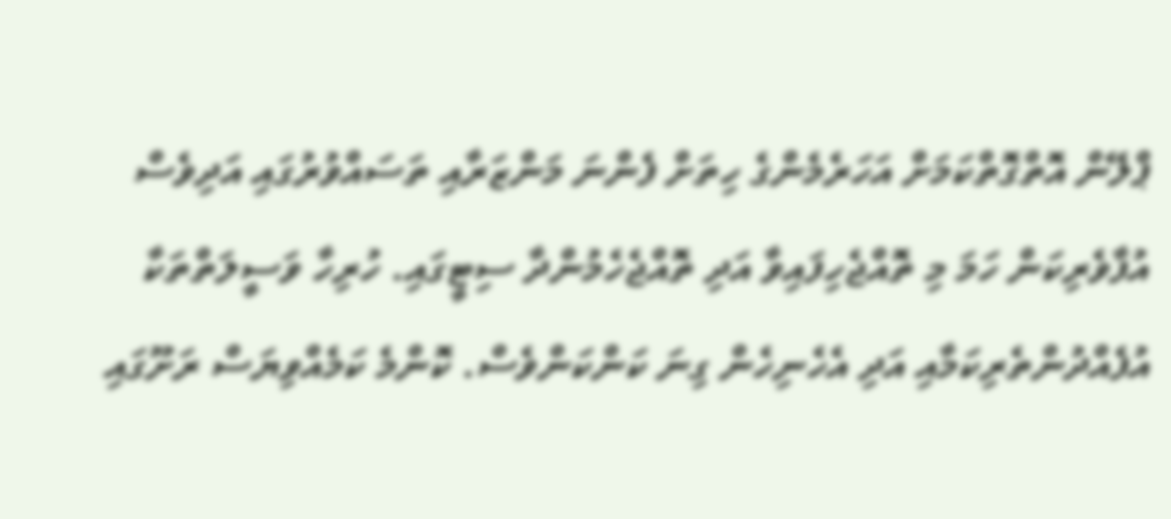ޕްލޭން އޮތްގޮތްކަމަށް އަހަރެމެންގެ ހިތަށް ފެންނަ މަންޒަރާއި ތަސައްވުރުގައި އަދިވެސް އުފާވެރިކަން ހަމަ މި ތޮއްޖެހިފައިވާ އަދި ތޮއްޖެހެމުންދާ ސިޓީގައި. ހުރިހާ ވަސީލަތްތަކާ އުފެއްދުންތެރިކަމާއި އަދި އެހެނިހެން ގިނަ ކަންކަންވެސް. ކޮންމެ ކަމެއްވިޔަސް ރަށޫގައި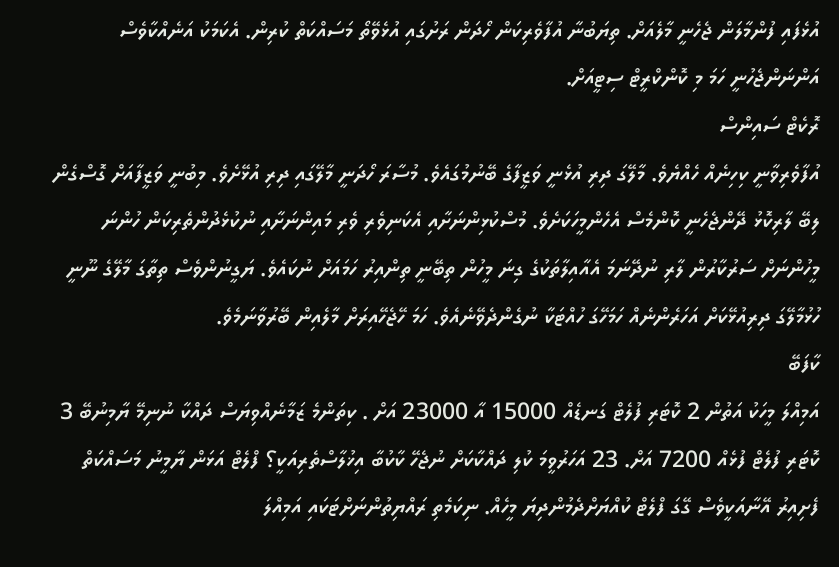އުޅެފައި ފުންމާލަން ޖެހެނީ މާލެއަށް. ތިޔަބުނާ އުފާވެރިކަން ހޯދަން ރަށުގައި އުޅެވޭތޯ މަސައްކަތް ކުރިން. އެކަމަކު އަނެއްކާވެސް އަންނަންޖެހުނީ ހަމަ މި ކޮންކްރީޓް ސިޓީއަށް.
ރޮކެޓް ސައިންސް
އުފާވެރިވާނީ ކިހިނެއް ހެއްޔެވެ. މާލޭގަ ދިރި އުޅެނީ ވަޒީފާގެ ބޭނުމުގައެވެ. މުސާރަ ހޯދަނީ މާލޭގައި ދިރި އުޅޭށެވެ. މިބުނީ ވަޒީފާއަށް ގޮސްގެން ލިބޭ ލާރިކޮޅު ދޭންޖެހެނީ ކޮންމެސް އެހެންމީހަކަށެވެ. މުސްކުޅިންނަށާއި އެކަނިވެރި ވެރި މައިންނަށާއި ނުކުޅެދުންތެރިކަން ހުންނަ މީހުންނަށް ސަރުކާރުން ލާރި ނުދޭނަމަ އެއާއިލާތަކުގެ ގިނަ މީހުން ތިބޭނީ ތިންއިރު ހަމައަށް ނުކައެވެ. ޔަގީނުންވެސް ތިތާގަ މާލޭގެ ނޫނީ ހުޅުމާލޭގަ ދިރިއުޅޭކަށް އަހަރެންނެއް ހަމަހޭގަ ހުއްޓަކާ ނުގެންދެވޭނެއެވެ. ހަމަ ހޭޖެހޭއިރަށް މާލެއިން ބޭރުވާނަމެވެ.
ކާފަބޭ
އަމިއްލަ މީހަކު އަތުން 2 ކޮޓަރި ފުލެޓް ގަނޑެއް 15000 އާ 23000 އަށް . ކިތަންމެ ޒަމާނެއްވިޔަސް ދައްކާ ނުނިމޭ ޔާމިނުބޭ 3 ކޮޓަރި ފުލެޓް ފުޅެއް 7200 އަށް. 23 އަހަރުވީމަ ކުލި ދައްކާކަށް ނުޖެހޭ ކާކުބާ އިޚުލާސްތެރިއަކީ؟ ފްލެޓް އަޅަން ޔާމީނު މަސައްކަތް ފެށިއިރު އޭނާއަކީވެސް ގޭގަ ފްލެޓް ކުއްޔަށްދެމުންދިޔަ މީހެއް. ނިކަމެތި ރައްޔިތުންނަށްޓަކައި އަމިއްލަ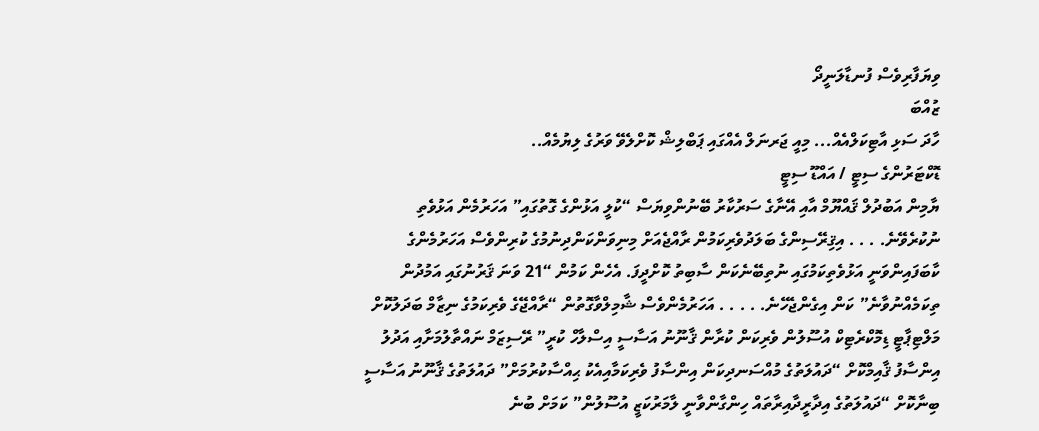ވިޔަފާރިވެސް ފުނޑާލަނީދޯ
ޒުއްބަ
ހާދަ ސަޅި އާޓިކަލްއެއް... މިއީ ޖަރނަލް އެއްގައި ޕަބްލިޝް ކޮށްލެވޭ ވަރުގެ ލިޔުމެއް..
ޑޮކްޓަރުންގެ ސިޓީ / އައްޑޫ ސިޓީ
ޔާމިން އަބުދުލް ޤައްޔޫމް އާއި އޭނާގެ ސަރުކާރު ބޭނުންވިޔަސް “ކުލީ އަޅުންގެ ގޮތުގައި” އަހަރުމެން އަޅުވެތި ނުކުރެވޭނެ. . . . އިޤިރޭސިންގެ ބަލަދުވެރިކަމުން ރާއްޖެއަށް މިނިވަންކަންދިނުމުގެ ކުރިންވެސް އަހަރުމެންގެ ކާބަފައިންވަނީ އަޅުވެތިކަމުގައި ނުތިބޭނެކަން ސާބިތު ކޮށްދީފަ. އެހެން ކަމުން “21 ވަނަ ޤަރުނުގައި އަމުދުން ތިކަމެއްނުވާނެ” ކަން އިގެންޖެހޭނެ. . . . . އަހަރުމެންވެސް ޝާމިލްވާގޮތުން “ރާއްޖޭގެ ވެރިކަމުގެ ނިޒާމް ބަދަލުކޮށް މަލްޓިޕާޓީ ޑިމޮކްރެޓިކް އުސޫލުން ވެރިކަން ކުރާން ޤާނޫނު އަސާސީ އިސްލާހް ކުރީ” ރޭސިޒަމް ނައްތާލުމަށާއި އަދުލު އިންސާފު ޤާއިމްކޮށް “ދައުލަތުގެ މުއްސަނދިކަން އިންސާފު ވެރިކަމާއިއެކު ޙިއްސާކުރުމަށް” ދައުލަތުގެ ޤާނޫނު އަސާސީ ބިނާކޮށް “ދައުލަތުގެ އިދާރީދާއިރާތައް ހިންގާންވާނީ ލާމަރުކަޒީ އުސޫލުން” ކަމަށް ބުނެ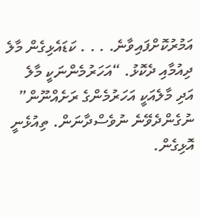އަމުރުކޮށްފައިވާނެ. . . . ކަޑައެޅިގެން މާލެ ދިއުމާއި ދެކޮޅު. “އަހަރުމެންނަކީ މާލެ އަދި މާލެއަކީ އަހަރުމެންގެ ރަށެއްނޫން” ނުގެންދެވޭނެ ނުވެސްދާނަން. ތިއުޅެނީ އޮޅިގެން.